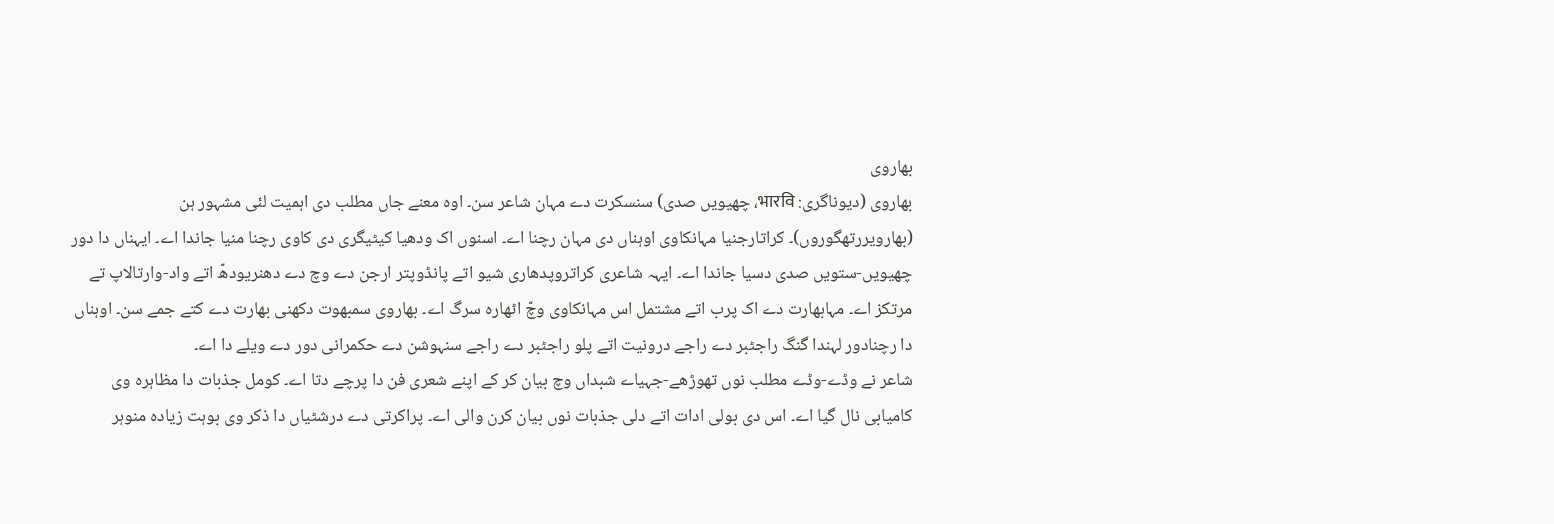بھاروی
بھاروی (دیوناگری: भारवि، چھیویں صدی) سنسکرت دے مہان شاعر سن۔ اوہ معنے جاں مطلب دی اہمیت لئی مشہور ہن (بھارویررتھگوروں)۔ کراتارجنیا مہانکاوی اوہناں دی مہان رچنا اے۔ اسنوں اک ودھیا کیٹیگری دی کاوی رچنا منیا جاندا اے۔ ایہناں دا دور چھیویں-ستویں صدی دسیا جاندا اے۔ ایہہ شاعری کراتروپدھاری شیو اتے پانڈوپتر ارجن دے وچ دے دھنریودھّ اتے واد-وارتالاپ تے مرتکز اے۔ مہابھارت دے اک پرب اتے مشتمل اس مہانکاوی وچّ اٹھارہ سرگ اے۔ بھاروی سمبھوت دکھنی بھارت دے کتے جمے سن۔ اوہناں دا رچنادور لہندا گنگ راجٹبر دے راجے درونیت اتے پلو راجٹبر دے راجے سنہوشن دے حکمرانی دور دے ویلے دا اے۔
شاعر نے وڈے-وڈے مطلب نوں تھوڑھے-جہیاے شبداں وچ بیان کر کے اپنے شعری فن دا پرچے دتا اے۔ کومل جذبات دا مظاہرہ وی کامیابی نال گیا اے۔ اس دی بولی ادات اتے دلی جذبات نوں بیان کرن والی اے۔ پراکرتی دے درشٹیاں دا ذکر وی بوہت زیادہ منوہر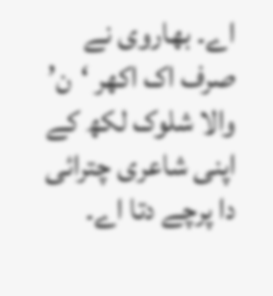اے۔ بھاروی نے صرف اک اکھر ‘ن’ والا شلوک لکھ کے اپنی شاعری چترائی دا پرچے دتا اے۔